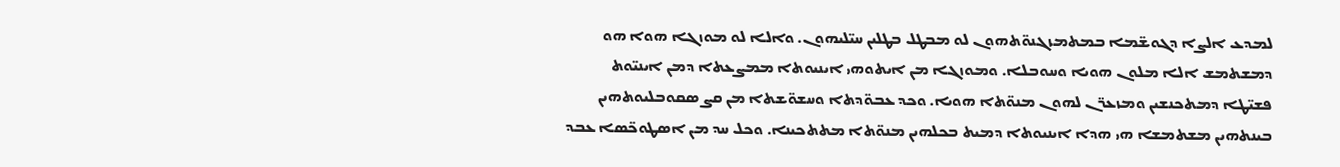ܠܡܕܥ ܐܠܨܐ ܕܓܘܫ̈ܡܐ ܒܡܬܡܙܓܢܘ̈ܬܗܘܢ ܠܘ ܡܒܛܠ ܒܛܠܝܢ ܚܝ̈ܠܝܗܘܢ. ܘܐܠܐ ܠܘ ܡܘܙܓܐ ܗܘܐ ܗܘ ܕܡܫܬܡܫ ܐܠܐ ܡܠܘܢ ܗܘܝܐ ܘܚܘܒܠܐ. ܘܡܘܙܓܐ ܡܢ ܐܝܬܘܗܝ ܐܝܢܝܘܬܐ ܡܡܨܥܬܐ ܕܡܢ ܐܝܢܝ̈ܘܬ ܦܫܝ̈ܛܐ ܕܡܬܟܢܫܝܢ ܘܡܙܥܪ̈ܢ ܠܗܘܢ ܡܢܘ̈ܬܐ ܗܘܝܐ. ܘܟܕ ܥܒܘ̈ܕܬܐ ܘܚܫܘ̈ܫܬܐ ܡܢ ܩܨ ܣܩܘܒܠܝܘܬܗܝܢ ܒܝܢܬܗܝܢ ܡܫܬܡܫܐ ܗܝ ܗܕܐ ܐܝܢܝܘܬܐ ܕܡܝܬ ܒܟܠܗܝܢ ܡܢܘ̈ܬܐ ܡܬܬܟܝܢܐ. ܘܟܠ ܚܕ ܡܢ ܐܣܛܘܟ̈ܣܐ ܥܒܕ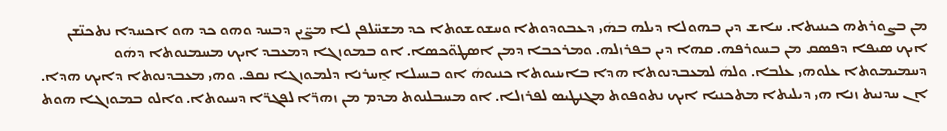ܡܢ ܒܨܘܪܬܗ ܟܝܢܝܬܐ. ܚܐܫ ܕܝܢ ܒܗܘܠܐ ܕܝܠܗ ܒܗܿܝ ܕܥܒܘܕܘܬܐ ܘܚܫܘܫܘܬܐ ܟܕ ܡܫܚ̈ܠܦܢ ܠܐ ܡܨ̈ܝܢ ܕܒܚܕ ܘܗܘ ܟܕ ܗܘ ܐܟܚܕܐ ܢܬܟܢ̈ܫܢ ܐܝܟ ܣܝܦܐ ܕܦܣܩ ܡܢ ܒܚܘܪܦܗ. ܩܗܐ ܕܝܢ ܒܦܪܙܠܗ. ܘܡܪܟܒܐ ܕܡܢ ܐܣܛܘ̈ܟܣܐ. ܐܘ ܒܡܘܙܓܐ ܕܡܥܒܕ ܐܝܟ ܡܚܡܢܘܬܐ ܕܗܿܘ ܕܚܡܝܡܘܬܐ ܥܠܘܗܝ ܥܠܒܐ. ܘܠܗܿ ܠܡܥܒܕܢܘܬܐ ܗܕܐ ܒܐܝܢܝܘܬܐ ܟܢܝܘܗܿ ܐܘ ܒܚܝܠܐ ܐ̱ܚܪܢܐ ܕܠܡܘܙܓܐ ܢܩܦ. ܘܗܝ ܡܥܒܕܢܘܬܐ ܕܐܝܟ ܗܕܐ. ܐܢ ܚܕܢܝܬ ܙܢܐ ܗܝ ܕܝܠܝܬܐ ܡܬܟܢܝܐ ܐܝܟ ܢܬܘܦܘܬ ܡܓܢܛܝܣ ܠܦܪܙܠܐ. ܐܘ ܡܚܒܠܢܘܬ ܡܕܡ ܡܢ ܙܗܪ̈ܐ ܠܦܓܪ̈ܐ ܕܚܝܘܬܐ. ܘܐܠܘ ܒܡܘܙܓܐ ܗܘܬ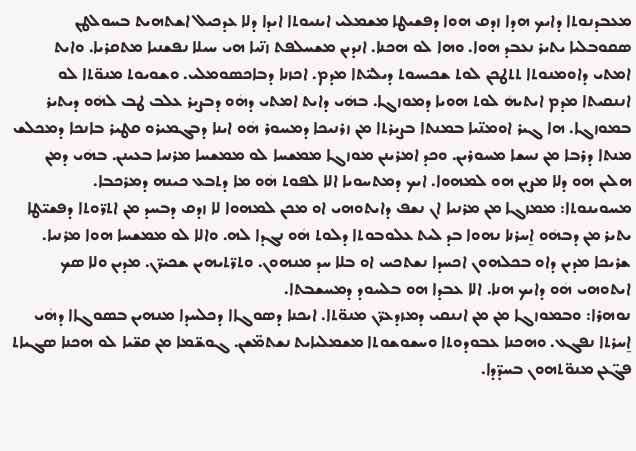ܡܥܒܕܢܘܬܐ ܕܐܝܟ ܗܕܐ ܙܕܩ ܗܘܐ ܕܦܫܝܛܐ ܡܫܡܠܝ ܐܝܢܝܘܬܐ ܐܝܕܐ ܕܠܐ ܥܕܟܝܠ ܐܫܬܗܝܬ ܒܚܘܠܛܢ ܣܩܘܒܠܝܐ ܝܬܝܪ ܢܥܒܕ ܗܘܐ. ܘܗܐ ܠܘ ܗܟܢܐ. ܐܢܕܝܢ ܡܫܚܠܦܬ ܙܢ̈ܝܐ ܗܝ ܚܝܠܐ ܢܦܫܢܝܐ ܡܬܩܪܝܐ. ܘܐܝܬ ܐܡܬܝ ܕܐܘܡܢܘܬܐ ܬܬܛܟܢ ܠܘܬ ܫܟܝܚܘܬ ܕܝܠܝ̈ܬܐ ܡܕܡ. ܐܟܙܢܐ ܕܒܐܟܣܘܡܠܝ. ܘܫܘܝܘܬ ܡܢܘ̈ܬܐ ܠܘ ܐܢܢܩܝܬܐ ܡܕܡ ܐܝܬܝܗܿ ܠܘܬ ܗܘܝܐ ܕܡܘܙܓܐ. ܒܗܿܝ ܕܐܝܬ ܐܡܬܝ ܕܗܿܘ ܕܒܨܝܪ ܥܠܒ ܛܒ ܠܗܿܘ ܕܝܬܝܪ ܒܡܘܙܓܐ. ܗܐ ܓܝܪ ܐܘܡܢ̈ܝܐ ܒܡܢܬܐ ܒܨܝܪܬܐ ܡܢ ܙܪܢܝܟܐ ܕܡܚܘܪ ܗܿܘ ܐܝܢܐ ܕܒܓܡܝܪܘ ܩܛܝܪ ܒܐܢܟܐ ܕܡܟܠܫ ܡܢܬܐ ܕܪܒܐ ܡܢ ܢܚܫܐ ܡܚܘܪܝܢ. ܘܟܕ ܐܡܪܝܢܢ ܡܘܙܓܐ ܡܡܫܚܐ ܠܘ ܡܡܫܚܐ ܡܪܢܝܐ ܒܥܝܢܢ. ܒܗܿܝ ܕܡܢ ܗܠܝܢ ܗܘ ܕܠܐ ܡܨܝܢ ܗܘ ܠܡܗܘܐ. ܐܝܟ ܕܡܬܚܘܝܐ ܐܠܐ ܠܦܘܬ ܗܿܘ ܡܐ ܕܬܒܥ ܟܝܢܗ ܕܡܪܟܒܐ.
ܡܚܘܝܢܘܬܐ: ܡܡܙܓܐ ܡܢ ܡܪܢܝܐ ܐܢ ܢܫܦ ܕܐܝܬܘܗܝ ܐܘ ܡܟܢ ܠܡܗܘܐ ܠܐ ܙܕܩ ܕܒܚܕ ܡܢ ܐܬܪ̈ܘܬܐ ܕܦܫܝ̈ܛܐ ܝܬܝܪ ܡܢ ܕܒܗܿܘ ܐ̱ܚܪܢܐ ܢܗܘܐ ܒܕ ܠܝܬ ܥܠܘܒܘܬܐ ܕܠܘܬ ܗܿܘ ܢܓܕܐ ܠܗ. ܘܐܠܐ ܠܘ ܡܡܫܚܐ ܗܘܐ ܡܪܢܝܐ. ܫܪܝܟܐ ܡܕܝܢ ܕܐܘ ܒܟܠܗܘܢ ܐܟܚܕܐ ܢܫܬܟܚ ܐܘ ܒܠܐ ܚܕ ܡܢܗܘܢ. ܘܬܪ̈ܬܝܗܝܢ ܫܟܝܪ̈ܢ. ܡܕܝܢ ܘܠܐ ܣܟ ܐܝܬܘܗܝ ܗܿܘ ܕܐܝܟ ܗܢܐ. ܐܠܐ ܥܒܕܐ ܗܘ ܒܠܚܘܕ ܕܡܚܫܒܬܐ.
ܢܘܗܪܐ: ܘܒܡܘܙܓܐ ܡܢ ܡܢ ܐܢܢܩܝ ܕܡܙܕܥܪ̈ܢ ܡܢܘ̈ܬܐ. ܐܝܟܢܐ ܕܣܘܓܐܐ ܕܟܠܚܕܐ ܡܢܗܝܢ ܒܣܘܓܐܐ ܕܗܿܝ ܐ̱ܚܪܬܐ ܢܦܓܥ. ܘܗܟܢܐ ܥܒܘܕܘܬܐ ܘܚܫܘܫܘܬܐ ܡܫܡܠܝܐܝܬ ܢܫܬܡ̈ܫܢ. ܓܘܫ̈ܡܐ ܡܢ ܩܫ̈ܝܐ ܠܘ ܗܟܢܐ ܣܓܝܐܬ ܦܓ̈ܥܢ ܡܢܘ̈ܬܗܘܢ ܒܚܕ̈ܕܐ.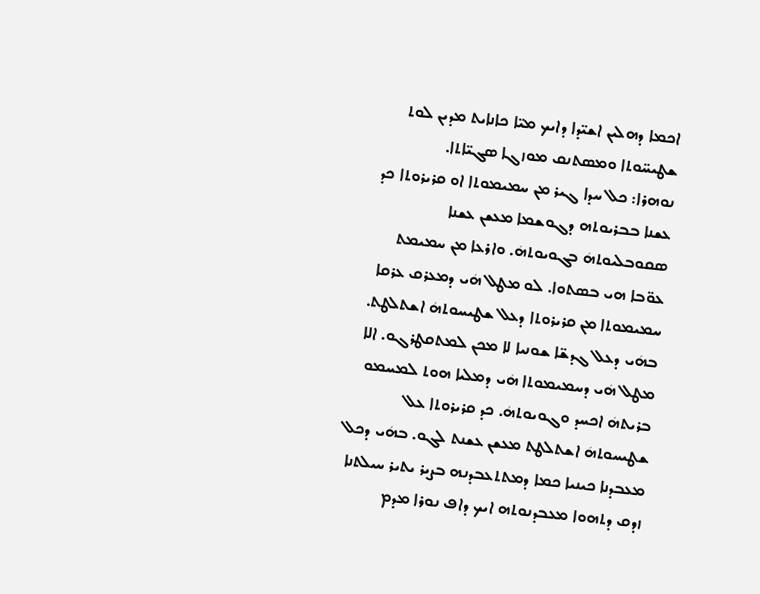ܐܟܡܐ ܕܗܠܝܢ ܐܫܝ̈ܕܐ ܕܐܝܟ ܡܝ̈ܐ ܟܐܢܐܝܬ ܡܕܝܢ ܠܘܬ ܫܛܝܚ̈ܘܬܐ ܘܡܣܬܢܩ ܡܘܙܓܐ ܣܓܝ̈ܐܬܐ.
ܢܘܗܪܐ: ܟܠ ܚܕܐ ܓܝܪ ܡܢ ܚܡܝܡܘܬܐ ܐܘ ܩܪܝܪܘܬܐ ܟܕ ܥܫܢܐ ܒܒܪܝܘܬܗ ܕܓܘܫܡܐ ܡܥܫܢ ܥܫܢܐ ܣܩܘܒܠܝܘܬܗܿ ܒܓܘܝܘܬܗܿ. ܘܐܪܥܐ ܡܢ ܚܡܝܡܬ ܥܘ̈ܒܐ ܗܝ ܒܣܬܘܐ. ܠܘ ܡܛܠ ܗܿܝ ܕܡܥܪܩ ܥܪܩܐ ܚܡܝܡܘܬܐ ܡܢ ܩܪܝܪܘܬܐ ܕܥܠ ܫܛܝܚܘܬܗܿ ܐܫܬܠܛܬ. ܒܗܿܝ ܕܥܠ ܓܕܫ̈ܐ ܫܘܢܝܐ ܠܐ ܡܟܢ ܠܡܬܩܛܪܓܘ. ܐܠܐ ܡܛܠ ܗܿܝ ܕܚܡܝܡܘܬܐ ܗܿܝ ܕܡܠܝܐ ܗܘܬ ܠܡܚܡܘ ܒܪܝܬܗܿ ܐܟܚܕ ܘܓܘܝܘܬܗܿ. ܟܕ ܩܪܝܪܘܬܐ ܥܠ ܫܛܝܚܘܬܗܿ ܐܫܬܠܛܬ ܡܥܫܢ ܥܫܢܬ ܠܓܘ. ܒܗܿܝ ܕܟܠ ܡܥܒܕܢܐ ܟܝܢܝܐ ܟܡܐ ܕܡܬܬܥܒܕܢܗ ܒܨܝܪ ܝܬܝܪ ܚܝܠܬܢܐ ܙܕܩ ܕܬܗܘܐ ܡܥܒܕܢܘܬܗ ܐܝܟ ܕܐܦ ܢܘܪܐ ܡܕܡ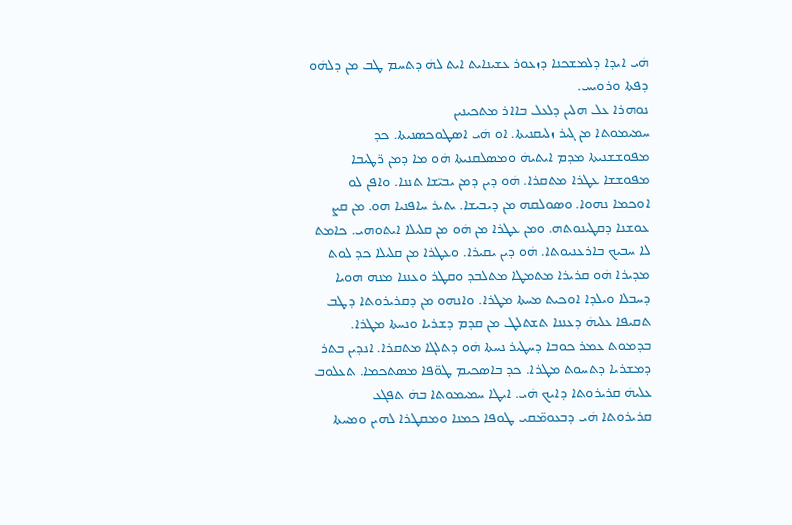ܗܿܝ ܐܝܕܐ ܕܠܡܫܟܢܐ ܕܙܥܘܪ ܥܫܝܢܐܝܬ ܐܝܬ ܠܗܿ ܕܬܚܡ ܛܒ ܡܢ ܕܠܗܿܘ ܕܦܬܐ ܘܪܘܝܚ.
ܢܘܗܪܐ ܥܠ ܗܠܝܢ ܕܠܥܠ ܒܐܐܪ ܡܬܟܝܢܝܢ
ܚܡܝܡܘܬܐ ܡܢ ܓܝܪ ܙܠܝܩܢܝܬܐ. ܐܘ ܗܿܝ ܐܣܛܘܟܣܢܝܬܐ. ܟܕ ܡܦܘܫܫܢܝܬܐ ܡܕܡ ܐܝܬܝܗܿ ܘܡܣܠܩܢܝܬܐ ܗܿܘ ܡܐ ܕܡܢ ܪ̈ܛܝܒܐ ܡܦܘܫܫܐ ܥܛܪܐ ܡܬܩܪܐ. ܗܿܘ ܕܝܢ ܕܡܢ ܝܒܝ̈ܫܐ ܬܢܢܐ. ܘܐܦܢ ܠܘ ܐܘܟܡܐ ܢܗܘܐ. ܘܣܘܠܩܗ ܡܢ ܕܝܒܝܫܐ. ܝܬܝܪ ܚܐܦܢܝܐ ܗܘ. ܡܢ ܩܨ ܥܘܫܢܐ ܕܩܛܝܢܘܬܗ. ܘܡܢ ܥܛܪܐ ܡܢ ܗܿܘ ܡܢ ܩܠܝܠܐ ܐܝܬܘܗܝ. ܟܐܡܬ ܠܐ ܚܒܝܟ ܒܐܪܥܢܝܘܬܐ. ܗܿܘ ܕܝܢ ܝܩܝܪܐ. ܘܥܛܪܐ ܡܢ ܩܠܝܠܐ ܟܕ ܠܘܬ ܡܕܝܪܐ ܗܿܘ ܩܪܝܪܐ ܡܬܡܛܐ ܡܬܠܒܕ ܘܩܛܪ ܘܥܢܢܐ ܡܢܗ ܗܘܝܐ ܕܚܒܠܐ ܘܝܠܕܐ ܐܘܟܝܬ ܡܚܬܐ ܡܛܪܐ. ܘܐܢܗܘ ܡܢ ܕܩܪܝܪܘܬܐ ܕܛܒ ܬܩܝܦܐ ܥܠܝܗܿ ܕܥܢܢܐ ܬܫܬܠܛ ܡܢ ܩܕܡ ܕܫܪܝܐ ܘܢܚܬܐ ܡܛܪܐ. ܒܕܡܘܬ ܥܡܪ ܟܘܒܐ ܕܚܛܝܪ ܢܚܬܐ ܗܿܘ ܕܬܠܓܐ ܡܬܩܪܐ. ܐܢܕܝܢ ܒܬܪ ܕܡܫܪܝܐ ܕܬܚܘܬ ܡܛܪܐ. ܟܕ ܒܐܣܟܝܡ ܛܘ̈ܦܐ ܡܣܬܟܡܐ. ܬܥܠܘܒ ܥܠܝܗܿ ܩܪܝܪܘܬܐ ܕܐܝܟ ܗܿܝ. ܐܝܛܐ ܚܡܝܡܘܬܐ ܒܗܿ ܬܦܓܥ
ܩܪܝܪܘܬܐ ܗܿܝ ܕܒܥܘܡ̈ܩܝ ܛܘܦܐ ܟܡܢܐ ܘܡܩܛܪܐ ܠܗܝܢ ܘܡܚܬܐ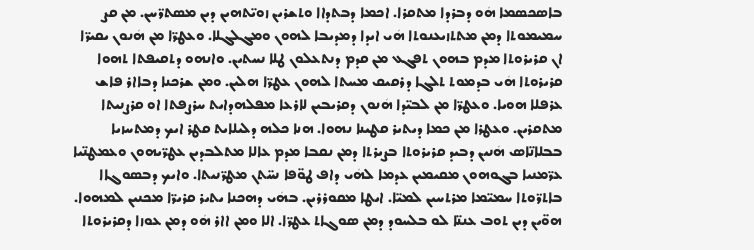ܒܐܣܟܣܡܐ ܗܿܘ ܕܒܪܕܐ ܡܬܩܪܐ. ܐܟܡܐ ܕܒܬܕܐܐ ܘܬܫܪܝܢ ܙܘܝ̈ܬܗܝܢ ܕܝܢ ܡܣܬܪ̈ܚܢ. ܡܢ ܩܨ ܚܡܝܡܘܬܐ ܕܡܢ ܡܬܬܙܝܥܢܘܬܐ ܗܿܝ ܐܝܕܐ ܕܡܕܝܒܐ ܠܗܘܢ ܘܡܓܠܓܠܐ. ܘܥܛܪ̈ܐ ܡܢ ܗܿܢܘܢ ܝܩܝܪ̈ܐ ܐܢ ܩܪܝܪܘܬܐ ܡܕܡ ܒܗܘܢ ܬܦܓܥ ܡܢ ܩܕܡ ܕܢܬܥܠܘܢ ܛܠܐ ܢܚܬܝܢ. ܘܐܢܗܘ ܕܬܩܝܦܬܐ ܬܗܘܐ ܩܪܝܪܘܬܐ ܗܿܝ ܒܕܡܘܬ ܬܠܓܐ ܕܪܩܝܩ ܡܚܬܐ ܠܗܘܢ ܥܛܪ̈ܐ ܗܠܝܢ. ܘܡܢ ܫܪܟܢܐ ܕܒܐܐܪ ܦܐܫ ܥܪܦܠܐ ܗܘܝܐ. ܘܥܛܪ̈ܐ ܡܢ ܠܒܝ̈ܕܐ ܗܿܢܘܢ ܕܩܪܝܒܝܢ ܠܐܪܥܐ ܡܦܠܗܕܐܝܬ ܚܪܨܦܬܐ ܐܘ ܩܪܨܢܝܬܐ ܡܬܩܪܝܢ. ܘܥܛܪܐ ܡܢ ܟܡܐ ܕܝܬܝܪ ܩܛܝܢܐ ܢܗܘܐ. ܗܢܐ ܟܠܗ ܕܠܝܠܐܝܬ ܩܛܪ ܐܝܟ ܕܡܬܚܙܝܐ ܒܒܠܐܢ̈ܐܣ ܗܿܢܝܢ ܕܒܝܕ ܩܪܝܪܘܬܐ ܒܨܝܪܬܐ ܕܡܢ ܢܩܒܐ ܡܕܡ ܥܐܠܐ ܡܬܠܒܕܝܢ ܥܛܪ̈ܝܗܘܢ ܘܥܡܛܢ̈ܝܐ ܥܪ̈ܡܢܝܐ ܒܓܘܗܘܢ ܡܩܝܡܝܢ ܥܕܡܐ ܠܗܿܝ ܕܐܦ ܛܘ̈ܦܐ ܢܚ̈ܬܢ ܡܛܪ̈ܢܝܬܐ. ܘܐܝܟ ܕܒܣܘܓܐܐ ܒܐܬܪ̈ܘܬܐ ܚܡܝ̈ܡܐ ܡܪܬܚܝܢ ܠܡܝ̈ܐ. ܐܝܛܐ ܡܩܘܪܪܝܢ. ܒܗܿܝ ܕܗܟܢܐ ܝܬܝܪ ܩܪܝܪ̈ܐ ܡܟܢܝܢ ܠܡܗܘܐ. ܗܘ̈ܝܢ ܕܝܢ ܬܘܒ ܥܢܢ̈ܐ ܠܘ ܒܠܚܘܕ ܕܡܢ ܣܘܓܐܬ ܥܛܪ̈ܐ. ܐܠܐ ܘܡܢ ܐܐܪ ܗܿܘ ܕܡܢ ܥܘܙܐ ܕܩܪܝܪܘܬܐ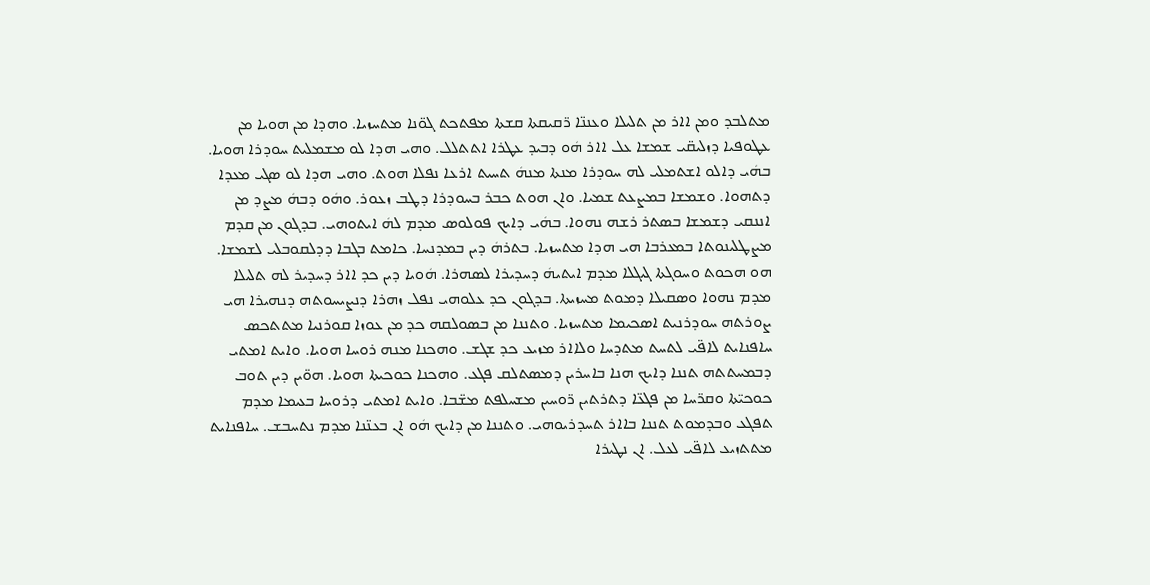ܡܬܠܒܕ ܘܡܢ ܐܐܪ ܡܢ ܬܠܝܠܐ ܘܥܢܢ̈ܐ ܪ̈ܩܝܩܬܐ ܩܫܬܐ ܡܦܬܟܬ ܓܘ̈ܢܐ ܡܬܚܙܝܐ. ܘܗܕܐ ܡܢ ܗܘܝܐ ܡܢ ܥܛܘܦܝܐ ܕܙܠܝܩ̈ܝ ܫܡܫܐ ܥܠ ܐܐܪ ܗܿܘ ܕܒܝܕ ܥܛܪܐ ܐܬܬܠܠ. ܘܗܝ ܗܕܐ ܠܘ ܡܫܡܠܝܬ ܚܘܕܪܐ ܗܘܝܐ. ܒܗܿܝ ܕܐܠܘ ܐܫܬܡܠܝ ܠܗ ܚܘܕܪܐ ܡܢܬܐ ܡܢܗܿ ܬܚܝܬ ܐܪܥܐ ܢܦܠܐ ܗܘܬ. ܘܗܝ ܗܕܐ ܠܘ ܣܓܝ ܡܥܕܐ ܕܬܗܘܐ. ܘܫܡܫܐ ܒܡܨܥܬ ܫܡܝܐ. ܘܐܢ ܗܘܬ ܟܒܪ ܒܚܘܕܪܐ ܕܛܒ ܙܥܘܪ. ܘܗܿܘ ܕܒܗܿ ܡܨܕ ܡܢ ܐܢܢܩܝ ܕܫܡܫܐ ܒܣܬܪ ܪܫܗ ܢܗܘܐ. ܒܗܿܝ ܕܐܝܟ ܦܘܠܘܣ ܡܕܡ ܠܗܿ ܐܝܬܘܗܝ. ܒܕܓܘܢ ܡܢ ܩܕܡ ܡܨܛܠܝܢܘܬܐ ܒܡܥܪܒܐ ܗܝ ܗܕܐ ܡܬܚܙܝܐ. ܒܬܪܗܿ ܕܝܢ ܒܡܕܢܚܐ. ܟܐܡܬ ܒܓܒܐ ܕܕܠܩܘܒܠܝ ܠܫܡܫܐ. ܗܘ ܗܟܘܬ ܘܚܘܓܬܐ ܓܝܓܠܐ ܡܕܡ ܐܝܬܝܗܿ ܕܚܕܝܪܐ ܠܣܗܪܐ. ܗܿܘܝܐ ܕܝܢ ܟܕ ܐܐܪ ܕܚܕܝܪ ܠܗ ܬܠܝܠܐ ܡܕܡ ܢܗܘܐ ܘܣܩܝܠܐ ܕܡܘܬ ܡܚܙܝܬܐ. ܒܕܓܘܢ ܟܕ ܥܠܘܗܝ ܢܦܠ ܙܗܪܐ ܕܢܨܝܚܘܬܗ ܕܢܗܝܪܐ ܗܝ ܨܘܪܬܗ ܚܘܕܪܢܝܬ ܐܣܟܝܡܐ ܡܬܚܙܝܐ. ܘܬܢܢܐ ܡܢ ܒܣܘܠܩܗ ܟܕ ܡܢ ܥܘܙܐ ܩܘܪܢܝܐ ܡܬܬܟܣ ܚܐܦܢܐܝܬ ܠܐܦ̈ܝ ܠܬܚܬ ܡܬܕܚܐ ܘܠܐܐܪ ܡܙܝܥ ܟܕ ܫܓܫ. ܘܗܟܢܐ ܡܢܗ ܪܘܚܐ ܗܘܝܐ. ܘܐܝܬ ܐܡܬܝ ܕܒܡܚܬܬܗ ܬܢܢܐ ܕܐܝܟ ܗܢܐ ܒܐܚܪܝܢ ܕܡܣܬܠܩ ܦܓܥ. ܘܗܟܢܐ ܟܘܟܝܬܐ ܗܘܝܐ. ܗܘ̈ܝܢ ܕܝܢ ܬܘܒ ܟܘܟܝ̈ܬܐ ܘܩܪ̈ܚܐ ܡܢ ܦܓܥ̈ܐ ܕܬܪܬܝܢ ܪ̈ܘܚܝܢ ܡܫܚܠܦܬ ܡܫ̈ܒܐ. ܘܐܝܬ ܐܡܬܝ ܕܪܘܚܐ ܒܥܝܡܐ ܡܕܡ ܬܦܓܥ ܘܒܕܡܘܬ ܬܢܢܐ ܒܐܐܪ ܬܚܕܪܝܘܗܝ. ܘܬܢܢܐ ܡܢ ܕܐܝܟ ܗܿܘ ܐܢ ܒܥܢ̈ܢܐ ܡܕܡ ܢܬܚܒܫ. ܚܐܦܢܐܝܬ ܡܬܬܙܝܥ ܠܐܦ̈ܝ ܠܥܠ. ܐܢ ܢܛܝܪܐ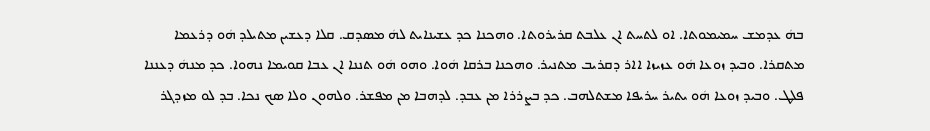ܒܗܿ ܥܕܡܫ ܚܡܝܡܘܬܐ. ܐܘ ܠܬܚܬ ܐܢ ܥܠܒܬ ܩܪܝܪܘܬܐ. ܘܗܟܢܐ ܟܕ ܥܫܝܢܐܝܬ ܠܗܿ ܡܣܕܩ. ܩܠܐ ܕܥܫܝܢ ܡܬܝܠܕ ܗܿܘ ܕܪܥܡܐ ܡܬܩܪܐ. ܘܒܝܕ ܙܘܥܐ ܗܿܘ ܥܙܝܙܐ ܐܐܪ ܕܩܪܝܒ ܡܬܢܝܪ. ܘܗܟܢܐ ܒܪܩܐ ܗܿܘܐ. ܘܗܘ ܗܿܘ ܬܢܢܐ ܐܢ ܥܒܐ ܩܘܝܡܐ ܢܗܘܐ. ܟܕ ܡܢܗܿ ܕܥܢܢܐ ܦܠܛ. ܘܒܝܕ ܙܘܥܐ ܗܿܘ ܝܬܝܪ ܚܪܝܦܐ ܡܫܬܠܗܒ. ܟܕ ܒܨܪܪܐ ܡܢ ܥܒܕ. ܠܕܗܒܐ ܡܢ ܡܦܫܪ. ܘܠܗܘܢ ܘܠܐ ܣܟ ܢܟܐ. ܒܕ ܠܘ ܡܙܕܓܪ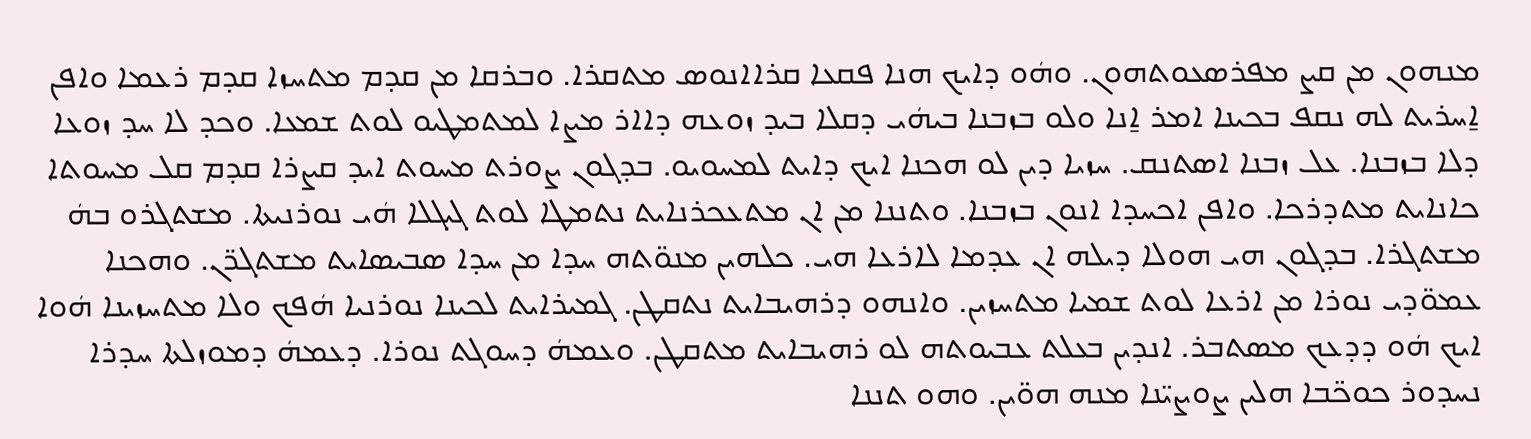ܡܢܗܘܢ ܡܢ ܩܨ ܡܦܪܣܥܘܬܗܘܢ. ܘܗܿܘ ܕܐܝܟ ܗܢܐ ܦܩܥܐ ܩܪܐܐܢܘܣ ܡܬܩܪܐ. ܘܒܪܩܐ ܡܢ ܩܕܡ ܡܬܚܙܐ ܩܕܡ ܪܥܡܐ ܘܐܦܢ ܐ̱ܚܪܝܬ ܠܗ ܢܩܦ ܒܟܝܢܐ ܐܡܪ ܐ̱ܢܐ ܘܠܘ ܒܙܒܢܐ ܒܝܗܿܝ ܕܩܠܐ ܒܝܕ ܙܘܥܗ ܕܐܐܪ ܡܨܐ ܠܡܬܡܛܝܘ ܠܘܬ ܫܡܥܐ. ܘܟܕ ܠܐ ܚܕ ܙܘܥܐ ܕܠܐ ܒܙܒܢܐ. ܥܠ ܙܒܢܐ ܐܣܬܢܩ. ܚܙܝܐ ܕܝܢ ܠܘ ܗܟܢܐ ܐܝܟ ܕܐܝܬ ܠܡܚܘܝܘ. ܒܕܓܘܢ ܨܘܪܬ ܡܚܘܬ ܐܝܕ ܩܨܪܐ ܩܕܡ ܩܠ ܡܚܘܬܐ ܟܐܢܐܝܬ ܡܬܕܪܟܐ. ܘܐܦܢ ܐܟܚܕܐ ܐܢܘܢ ܒܙܒܢܐ. ܘܬܢܢܐ ܡܢ ܐܢ ܡܬܥܟܪܢܐܝܬ ܢܬܡܛܐ ܠܘܬ ܓܝܓܠܐ ܗܿܝ ܢܘܪܢܝܬܐ. ܡܫܬܓܪܘ ܒܗܿ ܡܫܬܓܪܐ. ܒܕܓܘܢ ܗܝ ܗܘܠܐ ܕܝܠܗ ܐܢ ܥܕܡܐ ܠܐܪܥܐ ܗܝ. ܟܠܗܝܢ ܡܢܘ̈ܬܗ ܚܕܐ ܡܢ ܚܕܐ ܣܒܝܣܐܝܬ ܡܫܬܓܪ̈ܢ. ܘܗܟܢܐ ܥܡܘ̈ܕܝ ܢܘܪܐ ܡܢ ܐܪܥܐ ܠܘܬ ܫܡܝܐ ܡܬܚܙܝܢ. ܘܐܢܗܘ ܕܪܗܝܒܐܝܬ ܢܬܩܛܢ. ܓܡܝܪܐܝܬ ܠܟܝܢܐ ܢܘܪܢܝܐ ܗܿܦܟ ܘܠܐ ܡܬܚܙܝܢܐ ܗܿܘܐ ܐܝܟ ܗܿܘ ܕܕܥܟ ܡܣܬܒܪ. ܐܢܕܝܢ ܒܥܠܬ ܥܒܝܘܬܗ ܠܘ ܪܗܝܒܐܝܬ ܡܬܩܛܢ. ܘܥܡܗܿ ܕܚܘܓܬ ܢܘܪܐ. ܕܥܡܗܿ ܕܡܘܙܠܬܐ ܚܕܪܐ ܢܚܕܘܪ ܟܘܟ̈ܒܐ ܗܠܝܢ ܨܘܨܝ̈ܢܐ ܡܢܗ ܗܘ̈ܝܢ. ܘܗܘ ܬܢܢܐ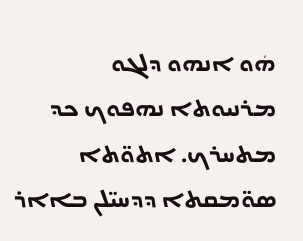ܗܿܘ ܐܢܗܘ ܕܠܓܘ ܡܪܢܝܘܬܐ ܢܗܦܘܟ ܟܕ ܡܬܚܪܟ. ܐܬܘ̈ܬܐ ܣܘ̈ܡܩܬܐ ܕܕܚܝ̈ܠܢ ܒܐܐܪ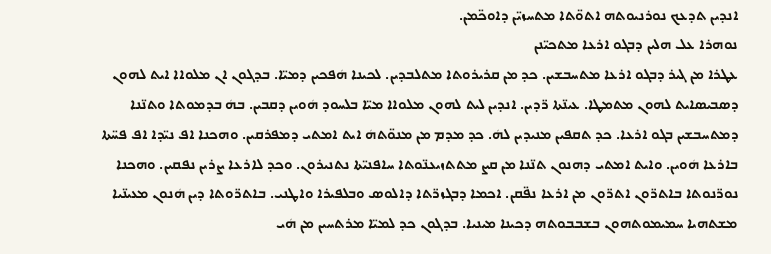ܐܢܕܝܢ ܬܕܥܟ ܢܘܪܢܝܘܬܗ ܐܬܘ̈ܬܐ ܡܬܚܙܝ̈ܢ ܕܐܘܟ̈ܡܢ.
ܢܘܗܪܐ ܥܠ ܗܠܝܢ ܕܒܓܘ ܐܪܥܐ ܡܬܟܝ̈ܢܢ
ܥܛܪܐ ܡܢ ܓܝܪ ܕܒܓܘ ܐܪܥܐ ܡܬܚܒܫܝܢ. ܟܕ ܡܢ ܩܪܝܪܘܬܐ ܡܬܠܒܕܝܢ. ܠܟܝܢܐ ܗܿܦܟܝܢ ܕܡܝ̈ܐ. ܒܕܓܘܢ ܐܢ ܡܠܘܐܐ ܐܝܬ ܠܗܘܢ ܕܣܒܝܣܐܝܬ ܠܗܘܢ ܡܬܡܛܐ. ܥܝܢ̈ܬܐ ܪ̈ܕܝܢ. ܐܢܕܝܢ ܠܝܬ ܠܗܘܢ ܡܠܘܐܐ ܡܝ̈ܐ ܒܠܚܘܕ ܗܿܘܝܢ ܕܩܒܝܢ. ܒܗܿ ܒܕܡܘܬܐ ܘܬܢ̈ܢܐ ܕܡܬܚܒܫܝܢ ܒܓܘ ܐܪܥܐ. ܟܕ ܬܩܦܝܢ ܡܢܝܕܝܢ ܠܗܿ. ܟܕ ܡܕܡ ܡܢ ܡܢܘ̈ܬܗܿ ܐܝܬ ܐܡܬܝ ܕܡܦܪܩܝܢ. ܘܗܟܢܐ ܐܦ ܢܝ̈ܕܐ ܐܦ ܦܚ̈ܬܐ ܒܐܪܥܐ ܗܿܘܝܢ. ܘܐܝܬ ܐܡܬܝ ܕܗܢܘܢ ܬܢ̈ܢܐ ܡܢ ܩܨ ܡܬܬܙܝܥܢ̈ܘܬܐ ܚܐܦܢܝ̈ܬܐ ܢܬܢܝܪܘܢ. ܘܟܕ ܠܐܪܥܐ ܨܪܝܢ ܢܦܩܝܢ. ܘܗܟܢܐ ܢܘܪ̈ܢܘܬܐ ܒܐܬܪ̈ܘܢ ܐܬܪ̈ܘܢ ܡܢ ܐܪܥܐ ܢܦ̈ܩܢ. ܐܟܡܐ ܕܒܓܙܪ̈ܬܐ ܕܐܠܘܣ ܘܒܠܦܝܪܐ ܘܐܛܢܝ. ܒܐܬܪ̈ܘܬܐ ܕܝܢ ܗܿܢܘܢ ܡܥܝܢ̈ܝܐ ܡܫܬܗܝܐ ܚܡܝܡܘܬܗܘܢ ܒܫܒܒܘܬܗ ܕܟܝܢܐ ܡܝܢܝܐ. ܒܕܓܘܢ ܟܕ ܠܡܝ̈ܐ ܡܪܬܚܝܢ ܡܢ ܗܿܝ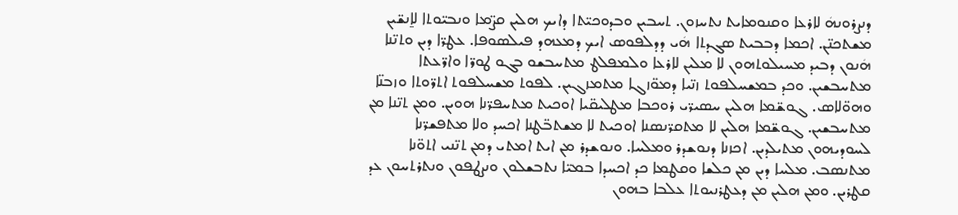ܕܢܨܪܘܢܗܿ ܠܐܪܥܐ ܘܩܢܘܡܐܝܬ ܢܬܚܙܘܢ. ܬܚܒܝܢ ܘܒܕܘܟܝ̈ܬܐ ܕܐܝܟ ܗܠܝܢ ܩܨ̈ܡܐ ܘܢܒܝ̈ܘܬܐ ܠܐ̱ܢܫ̈ܝܢ ܡܫܬܟܢ̈ܢ. ܐܟܡܐ ܕܒܒܝܬ ܣܓܕܬܐ ܗܿܝ ܕܕܠܦܘܣ ܐܝܟ ܕܡܥܗܕ ܦܝܠܣܘܦܐ. ܥܛܪ̈ܐ ܕܝܢ ܘܬܢ̈ܢܐ ܗܿܢܘܢ ܕܒܝܕ ܡܚܝܠܘܬܗܘܢ ܠܐ ܡܠܝܢ ܠܐܪܥܐ ܘܠܡܦܠܛ ܡܬܚܒܫܘ ܒܓܘ ܛܘܪ̈ܐ ܘܐܪ̈ܥܬܐ ܡܬܚܒܫܝܢ. ܘܟܕ ܒܡܫܚܠܦܘܬ ܙܢ̈ܝܐ ܕܡܘ̈ܙܓܐ ܡܬܡܙܓܝܢ. ܠܦܘܬ ܡܫܚܠܦܘܬ ܐܬܪ̈ܘܬܐ ܘܙܒܢ̈ܐ ܘܗܘ̈ܠܐܣ. ܓܘܫ̈ܡܐ ܗܠܝܢ ܚܣܝܪ̈ܝ ܪܘܟܒܐ ܡܛܠܝܩ̈ܝܐ ܐܘܟܝܬ ܡܬܚܦܪ̈ܢܐ ܗܘܝܢ. ܘܡܢ ܬܢ̈ܢܐ ܡܢ ܡܬܚܒܫܝܢ. ܓܘܫ̈ܡܐ ܗܠܝܢ ܠܐ ܡܬܩܪ̈ܢܣܢܐ ܐܘܟܝܬ ܠܐ ܡܫܬܒ̈ܛܢܐ ܐܟܚܕ ܘܠܐ ܡܬܦܫܪ̈ܢܐ ܠܚܘܕܝܗܘܢ ܡܬܝܠܕܝܢ. ܐܟܙܢܐ ܕܢܘܫܕܪ ܘܡܠܚܐ. ܘܢܘܫܕܪ ܡܢ ܐܝܬ ܐܡܬܝ ܕܡܢ ܬܢ̈ܢܝ ܐܬܘ̈ܢܐ ܡܬܢܣܒ. ܡܠܚܐ ܕܝܢ ܡܢ ܟܠܫܐ ܘܩܛܡܐ ܟܕ ܐܟܚܕܐ ܒܡܝ̈ܐ ܢܬܒܫܠܘܢ ܘܢܨܛܦܘܢ ܘܢܬܪܬܚܘܢ ܥܕ ܩܛܪܝܢ. ܘܡܢ ܗܠܝܢ ܡܢ ܕܥܛܪܢܝܘܬܐ ܥܠܒܐ ܒܗܘܢ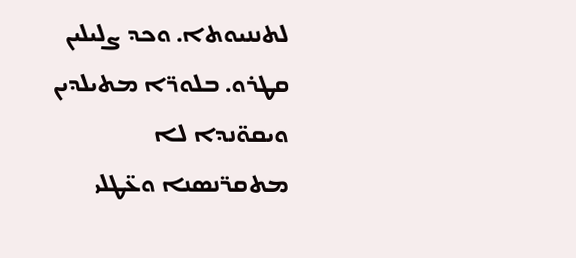ܠܬܢܢܝܘܬܐ. ܘܟܕ ܨܠܝܠܝܢ ܩܛܪܘ. ܒܠܘܪ̈ܐ ܡܬܝܠܕܝܢ ܘܝܩܘ̈ܢܕܐ ܠܐ ܡܬܩܪ̈ܢܣܢܐ ܘܥ̈ܛܠܝ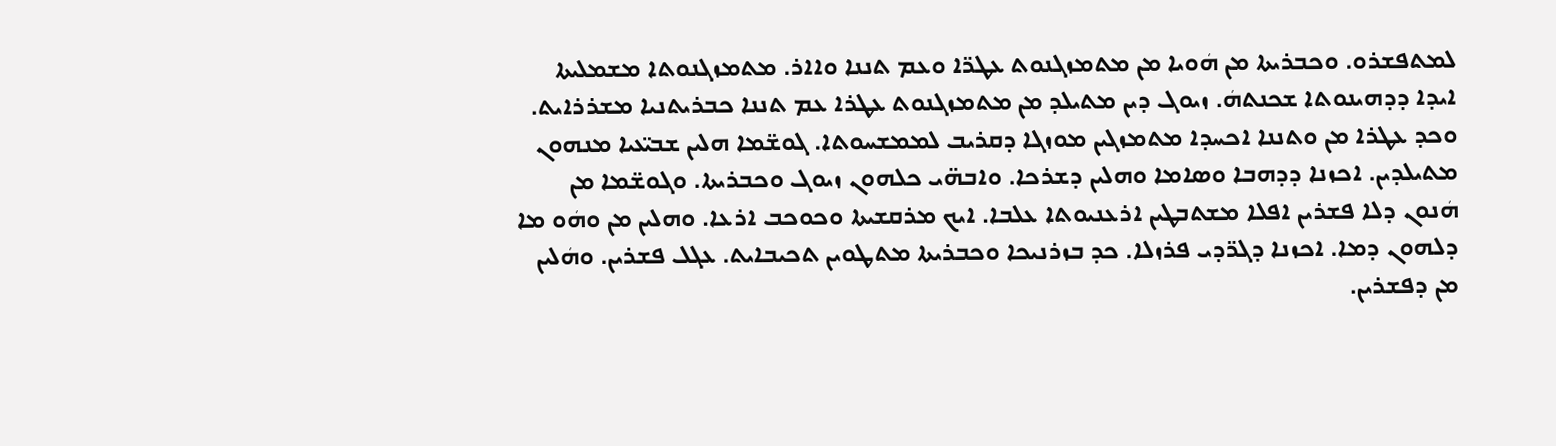ܠܡܬܦܫܪܘ. ܘܟܒܪܝܬܐ ܡܢ ܗܿܘܝܐ ܡܢ ܡܬܡܙܓܢܘܬ ܥܛܪ̈ܐ ܘܥܡ ܬܢܢܐ ܘܐܐܪ. ܡܬܡܙܓܢܘܬܐ ܡܫܡܠܝܬܐ ܐܝܕܐ ܕܕܗܝܢܘܬܐ ܫܟܢܬܗܿ. ܙܝܘܓ ܕܝܢ ܡܬܝܠܕ ܡܢ ܡܬܡܙܓܢܘܬ ܥܛܪܐ ܥܡ ܬܢܢܐ ܟܒܪܝܬܢܝܐ ܡܫܪܪܐܝܬ. ܘܟܕ ܥܛܪܐ ܡܢ ܘܬܢܢܐ ܐܟܚܕܐ ܡܬܡܙܓܝܢ ܡܘܙܓܐ ܕܩܪܝܒ ܠܡܡܫܚܘܬܐ. ܓܘܫ̈ܡܐ ܗܠܝܢ ܫܒܝ̈ܥܝܐ ܡܢܗܘܢ ܡܬܝܠܕܝܢ. ܐܟܙܢܐ ܕܕܗܒܐ ܘܣܐܡܐ ܘܗܠܝܢ ܕܫܪܟܐ. ܘܐܒܗ̈ܝ ܟܠܗܘܢ ܙܝܘܓ ܘܟܒܪܝܬܐ. ܘܓܘܫ̈ܡܐ ܡܢ ܗܿܢܘܢ ܕܠܐ ܦܫܪܝܢ ܐܦܠܐ ܡܫܬܒܛܝܢ ܐܪܥܢܝܘܬܐ ܥܠܒܐ. ܐܝܟ ܡܪܩܫܝܬܐ ܘܟܘܟܒ ܐܪܥܐ. ܘܗܠܝܢ ܡܢ ܘܗܿܘ ܡܐ ܕܠܗܘܢ ܕܡܐ. ܐܟܙܢܐ ܕܓܪ̈ܕܝ ܦܪܙܠܐ. ܟܕ ܒܙܪܢܝܟܐ ܘܟܒܪܝܬܐ ܡܬܛܘܝܢ ܬܟܝܒܐܝܬ. ܥܓܠ ܦܫܪܝܢ. ܘܗܿܠܝܢ ܡܢ ܕܦܫܪܝܢ.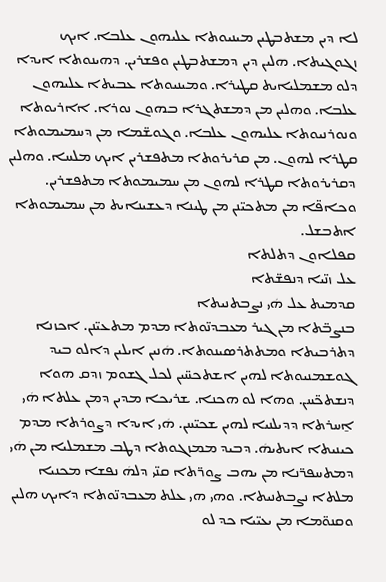ܠܐ ܕܝܢ ܡܫܬܒܛܝܢ ܡܝܢܝܘܬܐ ܥܠܝܗܘܢ ܥܠܒܐ. ܐܝܟ ܙܓܘܓܝܬܐ. ܗܠܝܢ ܕܝܢ ܕܡܫܬܒܛܝܢ ܘܦܫܪܝܢ. ܕܗܝܢܘܬܐ ܐܝܕܐ ܕܠܘ ܡܫܡܠܝܐܝܬ ܩܛܝܪܐ. ܘܡܝܢܝܘܬܐ ܥܒܝܬܐ ܥܠܝܗܘܢ ܥܠܒܐ. ܘܗܠܝܢ ܡܢ ܕܡܫܬܓܪܐ ܒܗܘܢ ܢܘܪܐ. ܐܐܪܝܘܬܐ ܘܢܘܪܢܝܘܬܐ ܥܠܝܗܘܢ ܥܠܒܐ. ܘܓܘܫ̈ܡܐ ܡܢ ܕܚܡܝܡܘܬܐ ܩܛܪܐ ܠܗܘܢ. ܡܢ ܩܪܝܪܘܬܐ ܡܬܦܫܪܝܢ ܐܝܟ ܡܠܚܐ. ܘܗܠܝܢ ܕܩܪܝܪܘܬܐ ܩܛܪܐ ܠܗܘܢ ܡܢ ܚܡܝܡܘܬܐ ܡܬܦܫܪܝܢ. ܘܟܐܦ̈ܐ ܡܢ ܡܬܟܝ̈ܢܢ ܡܢ ܛܝܢܐ ܕܥܫܝܢܐܝܬ ܡܢ ܚܡܝܡܘܬܐ ܐܬܒܫܠ.
ܩܦܠܐܘܢ ܕܬܠܬܐ
ܥܠ ܙܢ̈ܝܐ ܕܢܦܫ̈ܬܐ
ܩܕܡܝܬ ܥܠ ܗܿܝ ܢܨܒܬܢܝܬܐ
ܒܢܨܒ̈ܬܐ ܡܢ ܓܝܪ ܡܥܒܕܢ̈ܘܬܐ ܡܕܡ ܡܬܥܝ̈ܢܢ. ܐܟܙܢܐ ܕܬܪܒܝܬܐ ܘܡܬܬܪܣܝܢܘܬܐ. ܗܿܢܝܢ ܐܝܠܝܢ ܕܐܠܘ ܒܝܕ ܓܘܫܡܢܝܘܬܐ ܠܗܝܢ ܐܫܬܟܚ̈ܝܢ ܠܟܠ ܓܫܘܡ ܙܕܩ ܗܘܐ ܕܢܫܬܟ̈ܚܢ. ܘܗܐ ܠܘ ܗܟܢܐ. ܫܪܝܟܐ ܡܕܝܢ ܕܡܢ ܥܠܬܐ ܗܿܝ ܐ̱ܚܪܬܐ ܕܕܝܠܢܝܐ ܠܗܝܢ ܫܟܝ̈ܚܢ. ܗܿܝ ܐܝܕܐ ܕܨܘܪܬܐ ܡܕܡ ܟܝܢܝܬܐ ܐܝܬܝܗܿ. ܕܒܝܕ ܡܡܙܓܘܬܐ ܕܛܒ ܡܫܡܠܝܐ ܡܢ ܗܿܝ ܕܡܬܚܦܪ̈ܢܐ ܡܢ ܝܗܒ ܨܘܪ̈ܬܐ ܩܢ̈ܝ ܕܠܗܿ ܢܦܫܐ ܡܟܢܝܐ ܡܠܬܐ ܢܨܒܬܢܝܬܐ. ܘܗܝ ܗܝ ܥܠܬ ܡܥܒܕܢ̈ܘܬܐ ܕܐܝܟ ܗܠܝܢ ܘܩܢܘ̈ܡܐ ܡܢ ܝܥܝ̈ܝܐ ܟܕ ܠܘ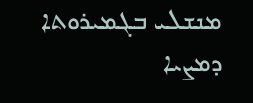ܡܢܫܠܝ ܒܓܡܝܪܘܬܐ ܕܡܨܝܐ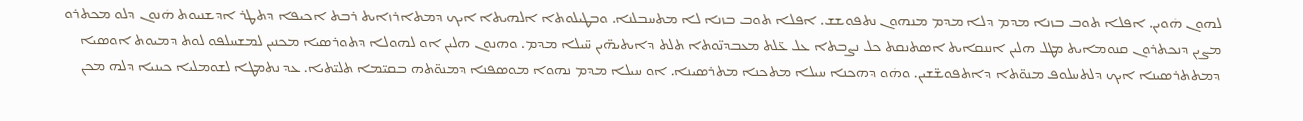ܠܗܘܢ ܗܿܘܝܢ. ܐܦܠܐ ܬܘܒ ܒܙܢܐ ܡܕܡ ܕܠܐ ܡܕܡ ܡܢܗܘܢ ܢܬܦܘܫܫ. ܐܦܠܐ ܬܘܒ ܒܙܢܐ ܠܐ ܡܬܚܒܠܢܐ. ܘܒܛܝܠܘܬܐ ܐܠܗܝܬܐ ܐܝܟ ܕܡܬܐܪܙܐܝܬ ܪܒܬ ܐܟܝܦܐ ܕܬܛܪ ܐܕܫܢܝܘܬ ܗܿܢܘܢ ܕܠܘ ܡܟܬܪܘ ܡܨܝܢ ܕܢܟܬܪܘܢ ܩܢܘܡܐܝܬ ܡܛܠ ܗܠܝܢ ܐܢܢܩܐܝܬ ܐܣܬܢܩܬ ܟܠ ܢܨܒܬܐ ܥܠ ܥ̈ܠܬ ܡܥܒܕܢ̈ܘܬܐ ܬܠܬ ܕܐܝܬܝܗ̈ܝܢ ܚ̈ܝܠܐ ܡܕܡ. ܘܗܢܘܢ ܗܠܝܢ ܐܘ ܠܗܘܠܐ ܕܬܘܪܣܝܐ ܡܟܢܝܢ ܠܡܫܚܠܦܘ ܠܘܬ ܕܡܝܘܬ ܐܘܣܝܐ ܕܡܬܬܪܣܝܢܐ ܐܝܟ ܕܠܬܚܠܘܦ ܡܢܘ̈ܬܐ ܕܐܬܦܘܫ̈ܫܝܢ. ܘܗܿܘ ܕܗܟܢܐ ܚܝܠܐ ܡܬܟܢܐ ܡܬܪܣܝܢܐ. ܐܘ ܚܝܠܐ ܡܕܡ ܢܗܘܐ ܡܘܣܦܢܐ ܕܡܢܘ̈ܬܗ ܒܩܝ̈ܡܐ ܬܠܝ̈ܬܝܐ. ܥܕ ܢܬܡܛܐ ܠܫܘܡܠܝܐ ܟܝܢܝܐ ܕܠܗ ܡܟܢ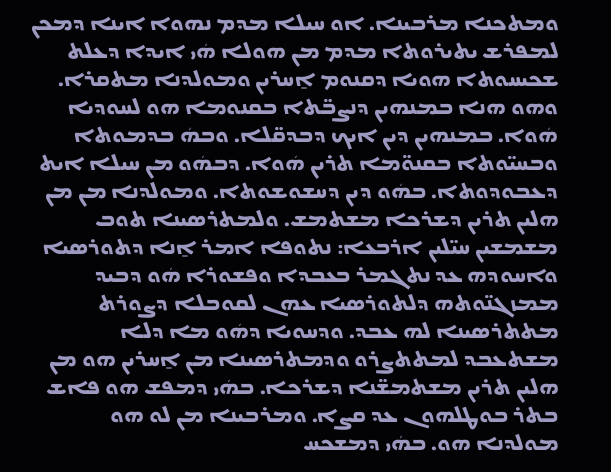ܘܡܬܟܢܐ ܡܪܒܝܢܐ. ܐܘ ܚܝܠܐ ܡܕܡ ܢܗܘܐ ܐܝܢܐ ܕܡܟܢ ܠܡܦܪܫ ܝܬܝܪܘܬܐ ܡܕܡ ܡܢ ܗܘܠܐ ܗܿܝ ܐܝܕܐ ܕܥܠܬ ܫܟܝܚܘܬܐ ܗܘܝܐ ܕܩܢܘܡ ܐ̱ܚܪܝܢ ܘܡܘܠܕܢܐ ܡܬܩܪܐ. ܘܗܘ ܗܢܐ ܒܡܢܗܝܢ ܕܢܨܒ̈ܬܐ ܒܩܢܘܡܐ ܗܘ ܠܚܘܕܝܐ ܗܿܘܐ. ܒܡܢܗܝܢ ܕܝܢ ܐܝܟ ܕܒܕܩ̈ܠܐ. ܘܒܗܿ ܒܕܡܘܬܐ ܘܒܚܝ̈ܘܬܐ ܒܩܢܘ̈ܡܐ ܬܪܝܢ ܗܿܘܐ. ܕܒܗܿܘ ܡܢ ܚܝܠܐ ܐܝܬ ܕܥܒܘܕܘܬܐ. ܒܗܿܘ ܕܝܢ ܕܚܫܘܫܘܬܐ. ܘܡܘܠܕܢܐ ܡܢ ܡܢ ܗܠܝܢ ܬܪܝܢ ܕܫܪܟܐ ܡܫܬܡܫ. ܘܠܡܬܪܣܝܢܐ ܬܘܒ ܡܫܡܫܝܢ ܚܝ̈ܠܝܢ ܐܪܒܥܐ: ܢܬܘܦܐ ܐܡܪ ܐ̱ܢܐ ܕܬܘܪܣܝܐ ܘܐܚܘܕܗ ܥܕ ܢܬܓܡܪ ܒܥܒܕܐ ܘܦܫܘܪܐ ܗܿܘ ܕܒܝܕ ܡܡܙܓܢ̈ܘܬܗ ܕܠܬܘܪܣܝܐ ܥܗܢ ܠܩܘܒܠܐ ܕܨܘܪܬ ܡܬܬܪܣܝܢܐ ܠܗ ܥܒܕ. ܘܕܚܘܝܐ ܕܗܿܘ ܡܐ ܕܠܐ ܡܫܬܥܒܕ ܠܡܬܬܨܪܘ ܘܕܡܬܪܣܝܢܐ ܡܢ ܐ̱ܚܪܝܢ ܗܘ ܡܢ ܗܠܝܢ ܬܪܝܢ ܡܫܬܡܫ̈ܢܐ ܕܫܪܟܐ. ܒܗܿܝ ܕܡܦܫ ܗܘ ܦܐܫ ܒܬܪ ܒܘܛܠܗܘܢ ܥܕ ܩܨܐ. ܘܡܪܒܝܢܐ ܡܢ ܠܘ ܗܘ ܡܘܠܕܢܐ ܗܘ. ܒܗܿܝ ܕܡܫܟܚ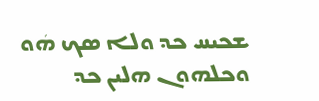ܫܟܝܚ ܟܕ ܘܠܐ ܣܟ ܗܿܘ ܘܟܠܗܘܢ ܗܠܝܢ ܟܕ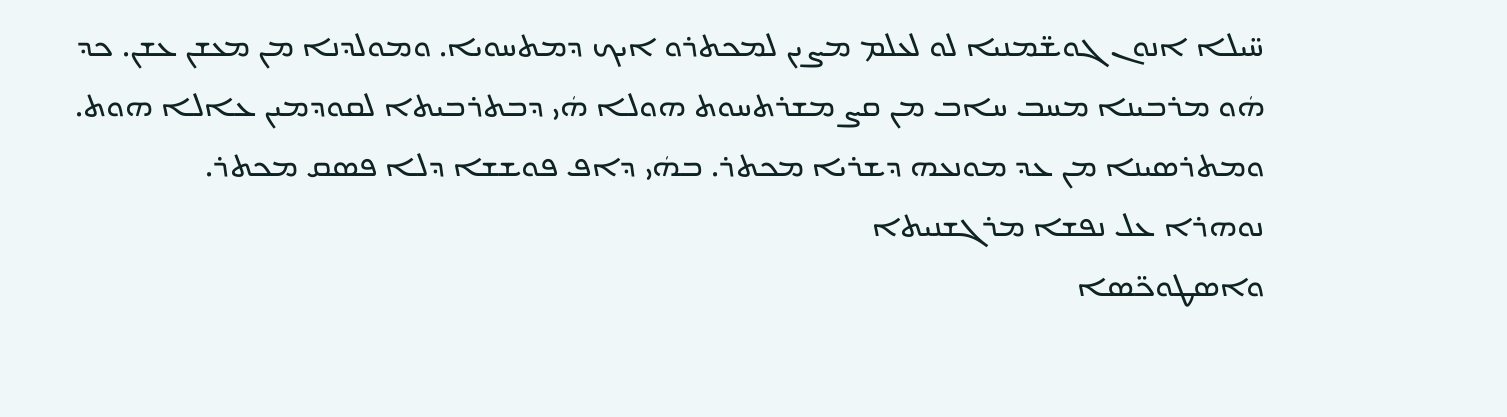ܚ̈ܝܠܐ ܐܢܘܢ ܓܘܫ̈ܡܢܝܐ ܠܘ ܠܥܠܡ ܡܨܝܢ ܠܡܟܬܪܘ ܐܝܟ ܕܡܬܚܘܝܐ. ܘܡܘܠܕܢܐ ܡܢ ܡܥܫܢ ܥܫܢ. ܟܕ ܗܿܘ ܡܪܒܝܢܐ ܡܚܒ ܚܐܒ ܡܢ ܩܨ ܡܫܪܬܚܘܬ ܗܘܠܐ ܗܿܝ ܕܒܬܪܒܝܬܐ ܠܩܘܕܡܝܢ ܥܐܠܐ ܗܘܬ. ܘܡܬܪܣܝܢܐ ܡܢ ܥܕ ܡܘܢܥܗ ܕܫܪܝܐ ܡܟܬܪ. ܒܗܿܝ ܕܐܦ ܦܘܫܫܐ ܕܠܐ ܦܣܩ ܡܟܬܪ.
ܢܘܗܪܐ ܥܠ ܢܦܫܐ ܡܪܓܫܢܝܬܐ
ܘܐܣܛܘܟ̈ܣܐ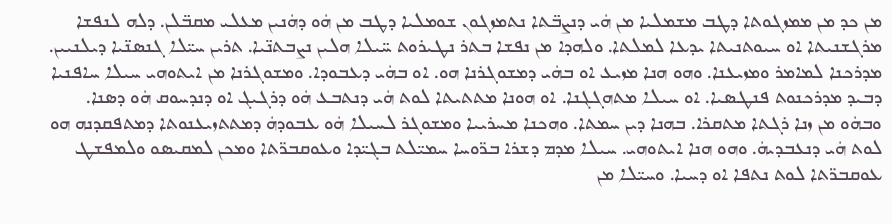ܡܢ ܟܕ ܡܢ ܡܡܙܓܘܬܐ ܕܛܒ ܡܫܡܠܝܐ ܡܢ ܗܿܝ ܕܢܨܒ̈ܬܐ ܢܬܡܙܓܘܢ ܫܘܡܠܝܐ ܕܛܒ ܡܢ ܗܿܘ ܕܗܿܢܝܢ ܡܥܠܝ ܡܩܒ̈ܠܢ. ܕܠܗ ܠܢܦܫܐ ܡܪܓܫܢܝܬܐ ܐܘ ܚܝܘܬܢܝܬܐ ܝܕܥܐ ܠܡܠܬܐ. ܘܠܗܕܐ ܡܢ ܢܦܫܐ ܒܬܪ ܢܛܝܪܘܬ ܚ̈ܝܠܐ ܗܠܝܢ ܢܨܒܬܢ̈ܝܐ. ܬܪܝܢ ܚܝ̈ܠܐ ܓܢܣܢ̈ܝܐ ܕܝܠܢܝܝܢ. ܡܕܪܟܢܐ ܠܡܐܡܪ ܘܡܙܝܥܢܐ. ܘܗܘ ܗܢܐ ܡܙܝܥ ܐܘ ܒܗܿܝ ܕܡܫܘܓܪܢܐ ܗܘ. ܐܘ ܒܗܿܝ ܕܥܒܘܕܐ. ܘܡܫܘܓܪܢܐ ܡܢ ܐܝܬܘܗܝ ܚܝܠܐ ܚܐܦܢܝܐ ܕܒܝܕ ܡܕܪܟܢܘܬ ܦܢܛܣܝܐ. ܐܘ ܚܝܠܐ ܡܬܗܓܓܢܐ. ܐܘ ܗܘܢܐ ܡܬܬܝܬܐ ܠܘܬ ܗܿܝ ܕܢܬܒܥ ܗܿܘ ܕܪܓܝܓ ܐܘ ܕܢܕܚܘܩ ܗܿܘ ܕܣܢܐ. ܘܒܗܿܘ ܡܢ ܙܢܐ ܪܓܬܐ ܡܬܩܪܐ. ܒܗܢܐ ܕܝܢ ܚܡܬܐ. ܘܗܟܢܐ ܡܚܪܝܝܐ ܘܡܫܘܓܪ ܠܚܝܠܐ ܗܿܘ ܥܒܘܕܗܿ ܕܡܬܬܙܝܥܢܘܬܐ ܕܡܬܦܩܕܢܗ ܗܘ ܠܘܬ ܗܿܝ ܕܢܥܒܕܝܗܿ. ܘܗܘ ܗܢܐ ܐܝܬܘܗܝ. ܚܝܠܐ ܡܕܡ ܕܫܪܐ ܒܪ̈ܘܚܐ ܚܡܝ̈ܠܬ ܒܓܝ̈ܕܐ ܘܥܘܩܒܪ̈ܬܐ ܘܡܟܢ ܠܡܩܝܣܘ ܘܠܡܦܫܛ ܥܘܩܒܪ̈ܬܐ ܠܘܬ ܢܬܦܐ ܐܘ ܕܚܝܐ. ܘܚܝ̈ܠܐ ܡܢ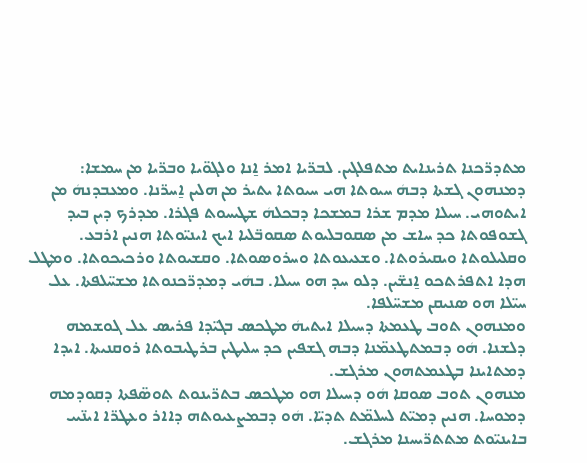ܡܬܕܪ̈ܟܢܐ ܬܪܝܢܐܝܬ ܡܬܦܠܓܝܢ. ܠܒܪ̈ܝܐ ܐܡܪ ܐ̱ܢܐ ܘܠܓܘ̈ܝܐ ܘܒܪ̈ܝܐ ܡܢ ܚܡܫܐ:
ܕܡܢܗܘܢ ܓܫܬܐ ܕܒܗܿ ܚܝܘܬܐ ܗܝ ܚܝܘܬܐ ܝܬܝܪ ܡܢ ܗܠܝܢ ܐ̱ܚܪ̈ܢܐ. ܘܡܥܒܕܢܗܿ ܡܢ ܐܝܬܘܗܝ. ܚܝܠܐ ܡܕܡ ܫܪܐ ܒܡܫܟܐ ܕܒܟܠܗܿ ܫܛܝܚܘܬ ܦܓܪܐ. ܡܕܪܟ ܕܝܢ ܒܝܕ ܓܫܘܦܘܬܐ ܟܕ ܚܐܫ ܡܢ ܣܩܘܒܠܝܘܬ ܣܩܘܒ̈ܠܝܐ ܐܝܟ ܐܝܢܝ̈ܘܬܐ ܗܢܝܢ ܐܪܒܥ. ܘܩܠܝܠܘܬܐ ܘܝܩܝܪܘܬܐ. ܘܫܥܝܥܘܬܐ ܘܚܪܘܣܘܬܐ. ܘܩܫܝܘܬܐ ܘܪܟܝܟܘܬܐ. ܘܡܛܠ ܗܕܐ ܐܬܦܪܬܟܘ ܐ̱ܢܫ̈ܝܢ. ܕܠܘ ܚܕ ܗܘ ܚܝܠܐ. ܒܗܿܝ ܕܡܕܪ̈ܟܢܘܬܐ ܡܫܚ̈ܠܦܬܐ. ܥܠ ܚܝ̈ܠܐ ܗܘ ܣܢܝܩܢ ܡܫܚ̈ܠܦܐ.
ܘܡܢܗܘܢ ܬܘܒ ܛܥܡܬܐ ܕܚܝܠܐ ܐܝܬܝܗܿ ܡܛܟܣ ܒܓܝ̈ܕܐ ܦܪܝܣ ܥܠ ܓܘܫܡܗ ܕܠܫܢܐ. ܗܿܘ ܕܒܡܬܛܥܡ̈ܢܐ ܕܒܗ ܓܫܦܝܢ ܟܕ ܚܠܝܛܝܢ ܒܪܛܝܒܘܬܐ ܪܘܩܢܝܬܐ. ܐܝܕܐ ܕܡܬܐܝܢܐ ܒܛܥܡܬܗܘܢ ܡܪܓܫ.
ܡܢܗܘܢ ܬܘܒ ܣܘܩܐ ܗܿܘ ܕܚܝܠܐ ܗܘ ܡܛܟܣ ܒܬܪ̈ܝܢܘܬ ܬܘܣ̈ܦܬܐ ܕܩܘܕܡܗ ܕܡܘܚܐ. ܗܢܝܢ ܕܡܝ̈ܬ ܠܚܠܡ̈ܬ ܬܕܝ̈ܐ. ܗܿܘ ܕܒܡܨܥܝܘܬܗ ܕܐܐܪ ܘܥܛܪ̈ܐ ܐܝܢ̈ܝܝ ܒܐܝܢܝ̈ܘܬ ܡܬܬܪ̈ܝܚܢܐ ܡܪܓܫ.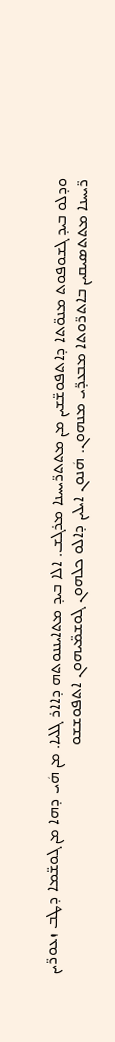ܘܕܠܘ ܒܝܕ ܓܫܘܦܘܬ ܡܢܘ̈ܬܐ ܕܐܬܦܘܫ̈ܫܝܢ ܡܢ ܡܬܬܪ̈ܝܚܢܐ ܡܪܓܫ. ܐܠܐ ܒܝܕ ܡܬܐܝܢܢܘܬܗ ܕܐܐܪ ܓܠܝܐ. ܡܢ ܗܿܝ ܕܗܐ ܡܢ ܓܘܫ̈ܡܐ ܕܛܒ ܙܥܘܪ̈ܝܢ ܪ̈ܝܚܢܐ ܡܬܬܣܝܩܝܢ ܒܐܬܪ̈ܘܬܐ ܡܒܥܕ̈ܝ ܡܢܗܘܢ. ܗܿܢܘܢ ܐܝܠܝܢ ܕܐܠܘ ܟܠܗܘܢ ܓܘܫܡ̈ܝܗܘܢ ܐܬܦܘܫܫܘ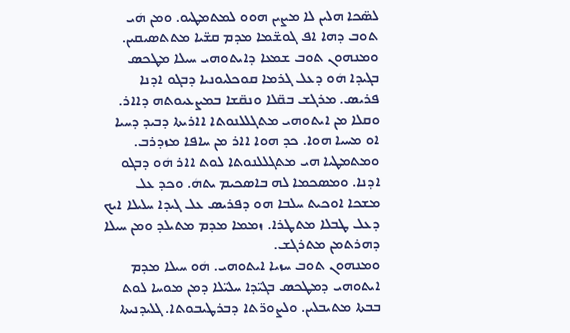ܠܣ̈ܟܐ ܗܠܝܢ ܠܐ ܡܨܝܢ ܗܘܘ ܠܡܬܡܛܝܘ. ܘܡܢ ܗܿܝ ܬܘܒ ܕܗܐ ܐܦ ܓܘܫ̈ܡܐ ܡܕܡ ܩܫ̈ܝܐ ܡܬܬܣܝܩܝܢ.
ܘܡܢܗܘܢ ܬܘܒ ܫܡܥܐ ܕܐܝܬܘܗܝ ܚܝܠܐ ܡܛܟܣ ܒܓܝܕܐ ܗܿܘ ܕܥܠ ܓܪܡܐ ܩܘܟܠܝܘܢܝܐ ܕܒܓܘ ܐܕܢܐ ܦܪܝܣ. ܡܪܓܫ ܒܩ̈ܠܐ ܘܢܩ̈ܫܐ ܒܡܨܥܝܘܬܗ ܕܐܐܪ. ܘܩܠܐ ܡܢ ܐܝܬܘܗܝ ܡܬܓܠܠܢܘܬܐ ܐܐܪܝܬܐ ܕܒܝܕ ܕܚܝܐ ܐܘ ܡܚܝܐ ܗܘܐ. ܟܕ ܗܘܐ ܐܐܪ ܡܢ ܚܐܦܐ ܡܙܕܪܒ. ܘܡܬܡܛܝܐ ܗܝ ܡܬܓܠܠܢܘܬܐ ܠܘܬ ܐܐܪ ܗܿܘ ܕܒܓܘ ܐܕܢܐ. ܘܡܣܟܡܐ ܠܗ ܒܐܣܟܝܡ ܝܬܗܿ. ܘܟܕ ܥܠ ܡܫܟܐ ܐܘܟܝܬ ܚܠܒܐ ܗܘ ܕܦܪܝܣ ܥܠ ܓܝܕܐ ܚܠܝܠܐ ܐܝܟ ܕܥܠ ܛܒܠܐ ܡܬܛܪܐ. ܙܡܡܐ ܡܕܡ ܡܬܝܠܕ ܘܡܢ ܚܝܠܐ ܕܗܪܬܡܢ ܡܬܪܓܫ.
ܘܡܢܗܘܢ ܬܘܒ ܚܙܝܐ ܐܝܬܘܗܝ. ܗܿܘ ܚܝܠܐ ܡܕܡ ܐܝܬܘܗܝ ܕܡܛܟܣ ܒܓܝ̈ܕܐ ܚܠܝ̈ܠܐ ܕܡܢ ܡܘܚܐ ܠܘܬ ܒܒܬܐ ܡܬܝܒܠܝܢ. ܘܠܨܘܪ̈ܬܐ ܕܒܪܛܝܒܘܬܐ. ܓܠܝܕܢܝܬܐ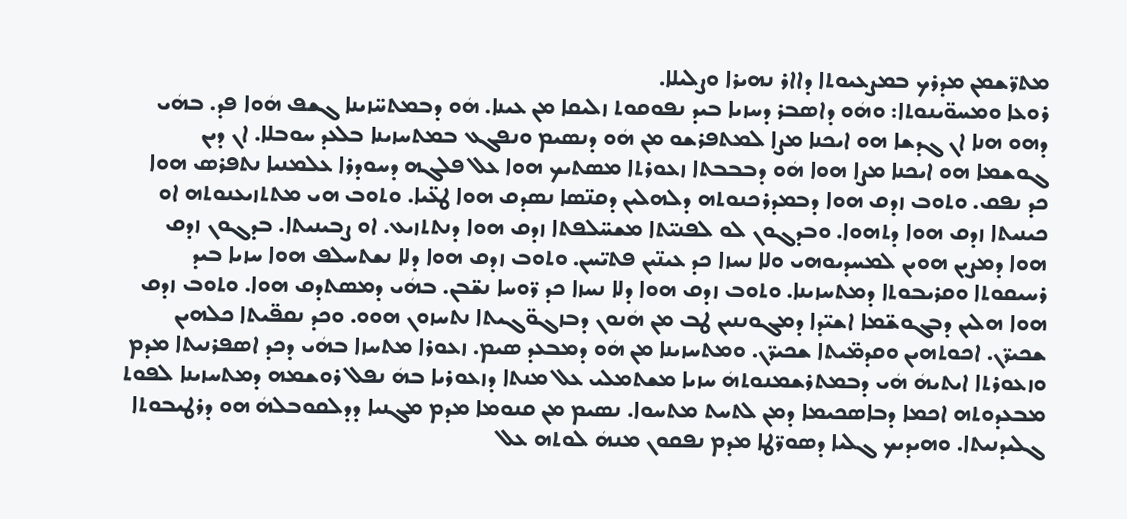ܡܬܪ̈ܫܡܢ ܡܕܪܟ ܒܡܨܥܝܘܬܐ ܕܐܐܪ ܢܗܝܪܐ ܘܨܠܝܠܐ.
ܪܘܥܐ ܘܡܚܘ̈ܝܢܘܬܐ: ܘܗܿܘ ܕܐܣܒܪ ܕܚܙܝܐ ܒܝܕ ܢܦܘܩܘܬ ܙܠܝܩܐ ܡܢ ܥܝܢܐ. ܗܿܘ ܕܒܡܬܚ̈ܙܝܢܐ ܓܫܦ ܗܿܘܐ ܦܕ. ܒܗܿܝ ܕܗܘ ܗܢܐ ܐܢ ܓܕܫܐ ܗܘ ܐܝܟܢܐ ܡܨܐ ܠܡܬܦܪܫܘ ܡܢ ܗܿܘ ܕܢܣܝܡ ܘܢܦܓܥ ܒܡܬܚܙܝܢܐ ܒܠܥܕ ܚܘܒܠܐ. ܐܢ ܕܝܢ ܓܘܫܡܐ ܗܘ ܐܝܟܢܐ ܡܨܐ ܗܘܐ ܗܿܘ ܕܒܒܒܬܐ ܙܥܘܪܬܐ ܡܣܬܝܟ ܗܘܐ ܥܠ ܦܠܓܗ ܕܚܘܕܪܐ ܥܠܡܢܝܐ ܢܬܦܪܣ ܗܘܐ ܟܕ ܢܦܩ. ܘܬܘܒ ܙܕܩ ܗܘܐ ܕܒܡܕܪܟܢܘܬܗ ܕܠܗܠܝܢ ܕܩܢ̈ܣܐ ܢܣܕܩ ܗܘܐ ܛܥ̈ܝܐ. ܘܬܘܒ ܗܝ ܡܬܬܙܝܥܢܘܬܗ ܐܘ ܟܝܢܝܬܐ ܙܕܩ ܗܘܐ ܕܬܗܘܐ. ܘܒܕܓܘܢ ܠܘ ܠܦܢܝ̈ܬܐ ܡܫܚ̈ܠܦܬܐ ܙܕܩ ܗܘܐ ܕܢܬܬܙܝܥ. ܐܘ ܨܒܝܢܝܬܐ. ܒܕܓܘܢ ܙܕܩ ܗܘܐ ܕܡܨܝܢ ܗܘܝܢ ܠܡܚܕܝܘܗܝ ܘܠܐ ܢܚܙܐ ܟܕ ܥܝܢ̈ܝܢ ܦܬܝ̈ܚܢ. ܘܬܘܒ ܙܕܩ ܗܘܐ ܕܠܐ ܢܫܬܚܠܦ ܗܘܐ ܚܙܝܐ ܒܝܕ ܪܚܝܩܘܬܐ ܘܩܪܝܒܘܬܐ ܕܡܬܚܙܝܢܐ. ܘܬܘܒ ܙܕܩ ܗܘܐ ܕܠܐ ܢܚܙܐ ܟܕ ܪ̈ܘܚܐ ܢܫ̈ܒܢ. ܒܗܿܝ ܕܡܣܬܕܩ ܗܘܐ. ܘܬܘܒ ܙܕܩ ܗܘܐ ܗܠܝܢ ܕܒܓܘܫ̈ܡܐ ܐܫܝ̈ܕܐ ܕܡܓܘܢܢܝܢ ܛܒ ܡܢ ܗܿܢܘܢ ܕܒܙܓܘ̈ܓܝܬܐ ܢܬܚܙܘܢ ܗܘܘ. ܘܟܕ ܢܩܦ̈ܝܬܐ ܟܠܗܝܢ ܫܟܝܪ̈ܢ. ܐܟܘܬܗܝܢ ܘܩܕܡ̈ܝܬܐ ܫܟܝܪ̈ܢ. ܘܡܬܚܙܝܢܐ ܡܢ ܗܿܘ ܕܡܒܥܕ ܣܝܡ. ܙܥܘܪܐ ܡܬܚܙܐ ܒܗܿܝ ܕܟܕ ܐܣܦܪܢܝܬܐ ܡܕܡ ܘܙܥܘܪܬܐ ܐܝܬܝܗܿ ܗܿܝ ܕܒܡܬܪܫܡܢܘܬܗܿ ܚܙܝܐ ܡܫܬܡܠܝ ܥܠ ܡܢܬܐ ܕܙܥܘܪܝܐ ܒܗܿ ܢܦܠ ܪܘܫܡܗ ܕܡܬܚܙܝܢܐ ܠܦܘܬ ܡܒܥܕܘܬܗ ܐܟܡܐ ܕܒܐܣܟܝܡܐ ܕܡܢ ܠܬܚܬ ܡܬܚܘܐ. ܢܣܝܡ ܡܢ ܩܢܘܡܐ ܡܕܡ ܡܓܢܝܐ ܕܕܠܩܘܒܠܗܿ ܗܘ ܕܪܛܝܒܘܬܐ ܓܠܝܕܢܝܬܐ. ܘܗܝܕܝܟ ܓܠܝܐ ܕܣܘܪ̈ܛܐ ܡܕܡ ܢܦܩܘܢ ܡܢܗܿ ܠܘܬܗ ܥܠ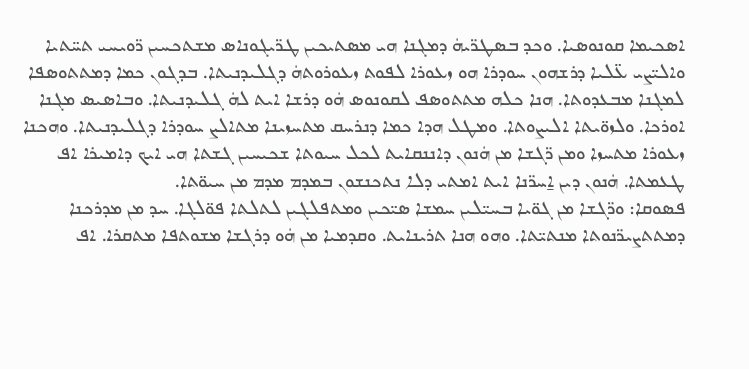ܐܣܟܝܡܐ ܩܘܢܘܣܝܐ. ܘܟܕ ܒܣܛܪ̈ܝܗܿ ܕܡܓܢܐ ܗܝ ܡܣܬܝܟܝܢ ܛܪ̈ܝܓܘܢܐܣ ܡܫܬܟܚܝܢ ܪ̈ܘܝܚܝ ܬܚ̈ܬܝܐ ܘܐܠܝ̈ܨܝ ܥ̈ܠܝܐ ܕܪܫܗܘܢ ܚܘܕܪܐ ܗܘ ܙܥܘܪܐ ܠܦܘܬ ܙܥܘܪܘܬܗܿ ܕܓܠܝܕܢܝܬܐ. ܒܕܓܘܢ ܟܡܐ ܕܡܬܬܘܣܦܐ ܠܡܓܢܐ ܡܒܥܕܘܬܐ. ܗܢܐ ܟܠܗ ܡܬܬܘܣܦ ܠܩܘܢܘܣ ܗܿܘ ܕܪܫܐ ܐܝܬ ܠܗܿ ܓܠܝܕܢܝܬܐ. ܘܒܐܣܝܣ ܡܓܢܐ ܐܘܪܟܐ. ܘܠܙܘ̈ܝܬܐ ܐܠܝܨܘܬܐ. ܘܡܛܠ ܗܕܐ ܟܡܐ ܕܢܪܚܩ ܡܬܚܙܝܢܐ ܡܬܐܠܨ ܚܘܕܪܐ ܕܓܠܝܕܢܝܬܐ. ܘܗܟܢܐ ܙܥܘܪܐ ܡܬܚܙܐ ܘܡܢ ܪ̈ܓܫܐ ܡܢ ܗܿܢܘܢ ܕܐܢܢܩܐܝܬ ܠܟܠ ܚܝܘܬܐ ܫܟܝܚܝܢ ܓܫܬܐ ܗܝ ܐܝܟ ܕܐܡܝܪܐ ܐܦ ܛܥܡܬܐ. ܗܿܢܘܢ ܕܝܢ ܐ̱ܚܪ̈ܢܐ ܐܝܬ ܐܡܬܝ ܕܠܐ ܢܬܟܢܫܘܢ ܒܡܕܡ ܡܕܡ ܡܢ ܚܝܘ̈ܬܐ.
ܦܣܘܩܐ: ܘܪ̈ܓܫܐ ܡܢ ܓܘ̈ܝܐ ܒܚܝ̈ܠܝܢ ܚܡܫܐ ܣܝ̈ܟܝܢ ܘܡܬܦܠܓܝܢ ܠܬܠܬܐ ܦܘ̈ܠܓܐ. ܚܕ ܡܢ ܡܕܪܟܢܐ ܕܡܬܬܨܝܪ̈ܢܘܬܐ ܡܢܬܝ̈ܬܐ. ܘܗܘ ܗܢܐ ܬܪܝܢܐܝܬ. ܘܩܕܡܝܐ ܡܢ ܗܿܘ ܕܪܓܫܐ ܡܫܘܬܦܐ ܡܬܩܪܐ. ܐܦ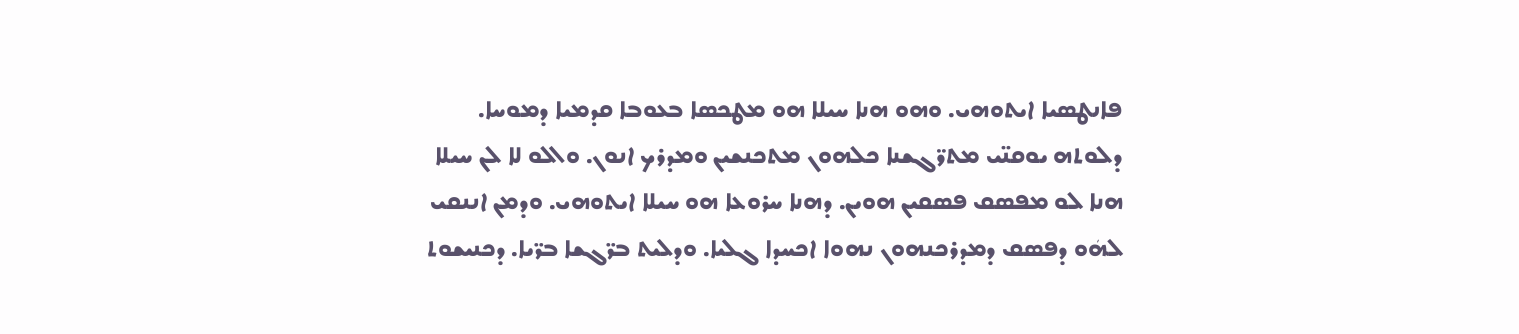ܦܐܢܛܣܝܐ ܐܝܬܘܗܝ. ܘܗܘ ܗܢܐ ܚܝܠܐ ܗܘ ܡܛܟܣܐ ܒܥܘܒܐ ܩܕܡܝܐ ܕܡܘܚܐ. ܕܠܘܬܗ ܝܘܩܢ̈ܝ ܡܬܪ̈ܓܫܢܐ ܟܠܗܘܢ ܡܬܟܢܫܝܢ ܘܡܕܪܟ ܐܢܘܢ. ܘܐܠܘ ܠܐ ܠܢ ܚܝܠܐ ܗܢܐ ܠܘ ܡܦܣܩ ܦܣܩܝܢ ܗܘܝܢ. ܕܗܢܐ ܚܪܘܥܐ ܗܘ ܚܝܠܐ ܐܝܬܘܗܝ. ܘܕܡܢ ܐܢܢܩܝ ܠܗܿܘ ܕܦܣܩ ܕܡܕܪܟܢܗܘܢ ܢܗܘܐ ܐܟܚܕܐ ܓܠܝܐ. ܘܕܠܝܬ ܒܪ̈ܓܫܐ ܒܪ̈ܝܐ. ܕܟܢܝܫܘܬ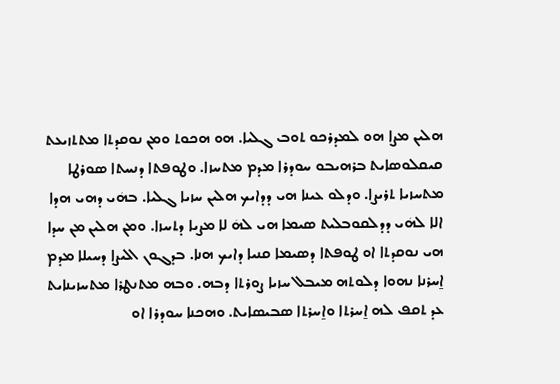ܗܠܝܢ ܡܨܐ ܗܘ ܠܡܕܪܟܘ ܬܘܒ ܓܠܝܐ. ܗܘ ܗܟܘܬ ܘܡܢ ܢܘܩܕܬܐ ܡܬܬܙܝܥܬ ܩܝܩܠܘܣܐܝܬ ܒܪܗܝܒܘ ܚܘܕܪܐ ܡܕܡ ܡܬܚܙܐ. ܘܛܘܦܬܐ ܕܢܚܬܐ ܣܘܪܛܐ ܡܬܚܙܝܐ ܬܪܝܨܐ. ܘܕܠܘ ܥܝܢܐ ܗܝ ܕܕܐܝܟ ܗܠܝܢ ܚܙܝܐ ܓܠܝܐ. ܒܗܿܝ ܕܗܝ ܗܕܐ ܐܠܐ ܠܗܿܝ ܕܕܠܩܘܒܠܝܬ ܣܝܡܐ ܗܝ ܠܗܿ ܠܐ ܡܨܝܐ ܕܬܚܙܐ. ܘܡܢ ܗܠܝܢ ܡܢ ܚܕܐ ܗܝ ܢܘܩܕܬܐ ܐܘ ܛܘܦܬܐ ܕܣܝܡܐ ܩܢܝܐ ܕܐܝܟ ܗܢܐ. ܒܕܓܘܢ ܐܠܝܨܐ ܕܚܝܠܐ ܡܕܡ ܐ̱ܚܪܢܐ ܢܗܘܐ ܕܠܘܬܗ ܡܝܒܠ ܚܙܝܐ ܨܘܪܬܐ ܕܒܗ. ܘܒܗ ܡܬܢܛܪܐ ܡܬܚܙܝܢܐܝܬ ܥܕ ܬܩܦ ܠܗ ܐ̱ܚܪܬܐ ܘܐ̱ܚܪܬܐ ܣܒܝܣܐܝܬ. ܘܗܟܢܐ ܚܘܕܪܐ ܐܘ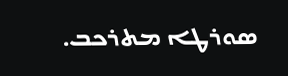ܣܘܪܛܐ ܡܬܪܟܒ.